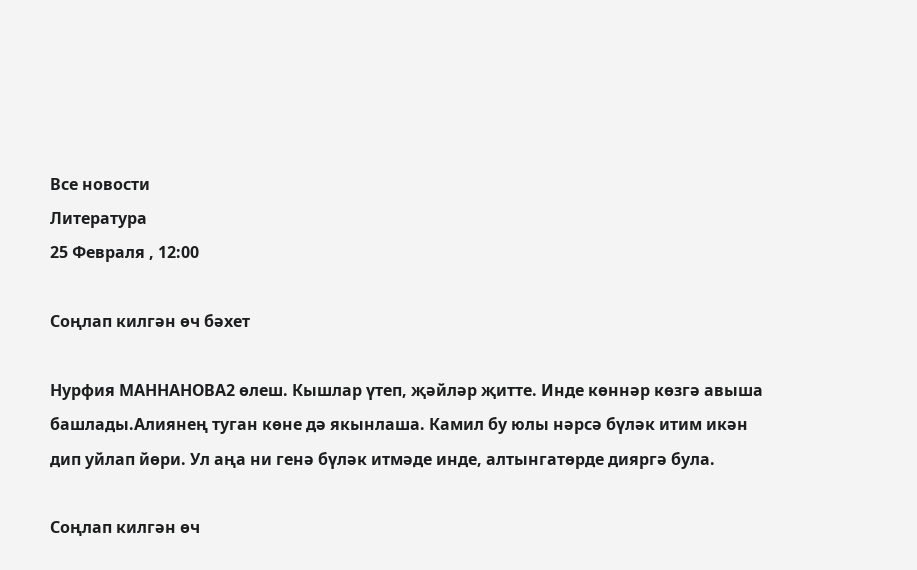Все новости
Литература
25 Февраля , 12:00

Соңлап килгән өч бәхет

Нурфия МАННАНОВА2 өлеш. Кышлар үтеп, җәйләр җитте. Инде көннәр көзгә авыша башлады.Алиянең туган көне дә якынлаша. Камил бу юлы нәрсә бүләк итим икән дип уйлап йөри. Ул аңа ни генә бүләк итмәде инде, алтынгатөрде дияргә була.

Соңлап килгән өч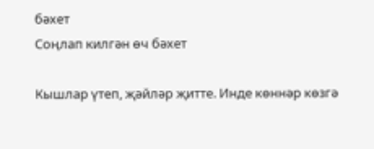бәхет
Соңлап килгән өч бәхет

Кышлар үтеп, җәйләр җитте. Инде көннәр көзгә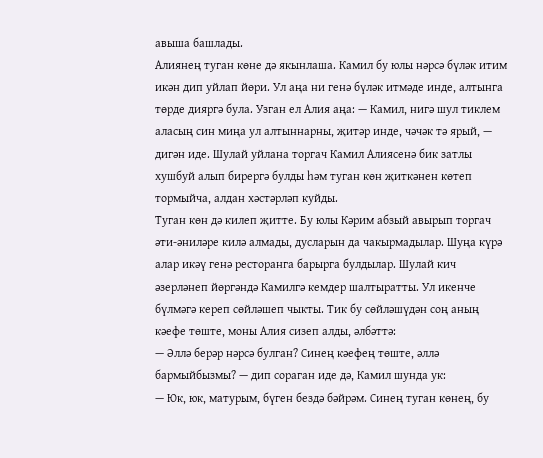авыша башлады.
Алиянең туган көне дә якынлаша. Камил бу юлы нәрсә бүләк итим икән дип уйлап йөри. Ул аңа ни генә бүләк итмәде инде, алтынга
төрде дияргә була. Узган ел Алия аңа: — Камил, нигә шул тиклем аласың син миңа ул алтыннарны, җитәр инде, чәчәк тә ярый, — дигән иде. Шулай уйлана торгач Камил Алиясенә бик затлы хушбуй алып бирергә булды һәм туган көн җиткәнен көтеп тормыйча, алдан хәстәрләп куйды.
Туган көн дә килеп җитте. Бу юлы Кәрим абзый авырып торгач әти-әниләре килә алмады, дусларын да чакырмадылар. Шуңа күрә алар икәү генә ресторанга барырга булдылар. Шулай кич әзерләнеп йөргәндә Камилгә кемдер шалтыратты. Ул икенче бүлмәгә кереп сөйләшеп чыкты. Тик бу сөйләшүдән соң аның кәефе төште, моны Алия сизеп алды, әлбәттә:
— Әллә берәр нәрсә булган? Синең кәефең төште, әллә бармыйбызмы? — дип сораган иде дә, Камил шунда ук:
— Юк, юк, матурым, бүген бездә бәйрәм. Синең туган көнең, бу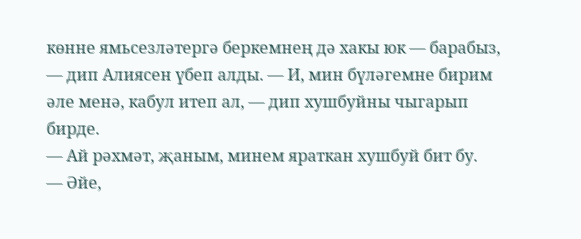көнне ямьсезләтергә беркемнең дә хакы юк — барабыз, — дип Алиясен үбеп алды. — И, мин бүләгемне бирим әле менә, кабул итеп ал, — дип хушбуйны чыгарып бирде.
— Ай рәхмәт, җаным, минем яраткан хушбуй бит бу.
— Әйе,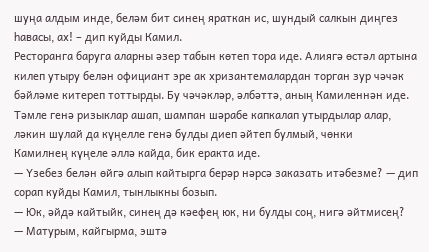шуңа алдым инде, беләм бит синең яраткан ис, шундый салкын диңгез һавасы, ах! – дип куйды Камил.
Ресторанга баруга аларны әзер табын көтеп тора иде. Алиягә өстәл артына килеп утыру белән официант эре ак хризантемалардан торган зур чәчәк бәйләме китереп тоттырды. Бу чәчәкләр, әлбәттә, аның Камиленнән иде.
Тәмле генә ризыклар ашап, шампан шәрабе капкалап утырдылар алар, ләкин шулай да күңелле генә булды диеп әйтеп булмый, чөнки
Камилнең күңеле әллә кайда, бик еракта иде.
— Үзебез белән өйгә алып кайтырга берәр нәрсә заказать итәбезме? — дип сорап куйды Камил, тынлыкны бозып.
— Юк, әйдә кайтыйк, синең дә кәефең юк, ни булды соң, нигә әйтмисең?
— Матурым, кайгырма, эштә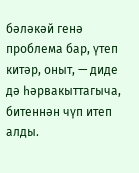бәләкәй генә проблема бар, үтеп китәр, оныт, — диде дә һәрвакыттагыча, битеннән чүп итеп алды.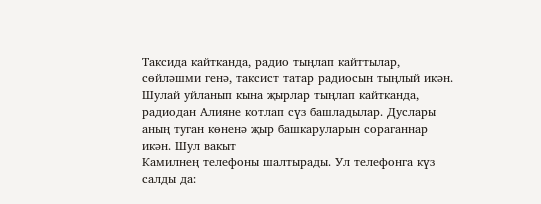Таксида кайтканда, радио тыңлап кайттылар, сөйләшми генә, таксист татар радиосын тыңлый икән. Шулай уйланып кына җырлар тыңлап кайтканда, радиодан Алияне котлап сүз башладылар. Дуслары аның туган көненә җыр башкаруларын сораганнар икән. Шул вакыт
Камилнең телефоны шалтырады. Ул телефонга күз салды да: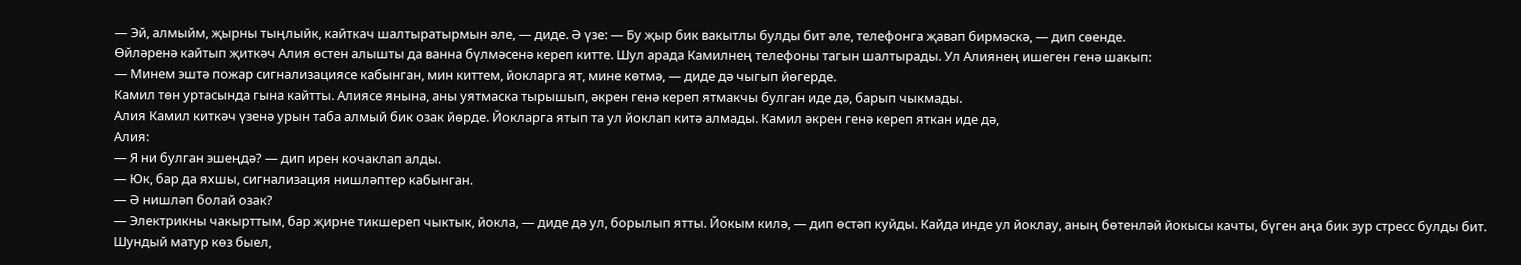— Эй, алмыйм, җырны тыңлыйк, кайткач шалтыратырмын әле, — диде. Ә үзе: — Бу җыр бик вакытлы булды бит әле, телефонга җавап бирмәскә, — дип сөенде.
Өйләренә кайтып җиткәч Алия өстен алышты да ванна бүлмәсенә кереп китте. Шул арада Камилнең телефоны тагын шалтырады. Ул Алиянең ишеген генә шакып:
— Минем эштә пожар сигнализациясе кабынган, мин киттем, йокларга ят, мине көтмә, — диде дә чыгып йөгерде.
Камил төн уртасында гына кайтты. Алиясе янына, аны уятмаска тырышып, әкрен генә кереп ятмакчы булган иде дә, барып чыкмады.
Алия Камил киткәч үзенә урын таба алмый бик озак йөрде. Йокларга ятып та ул йоклап китә алмады. Камил әкрен генә кереп яткан иде дә,
Алия:
— Я ни булган эшеңдә? — дип ирен кочаклап алды.
— Юк, бар да яхшы, сигнализация нишләптер кабынган.
— Ә нишләп болай озак?
— Электрикны чакырттым, бар җирне тикшереп чыктык, йокла, — диде дә ул, борылып ятты. Йокым килә, — дип өстәп куйды. Кайда инде ул йоклау, аның бөтенләй йокысы качты, бүген аңа бик зур стресс булды бит.
Шундый матур көз быел,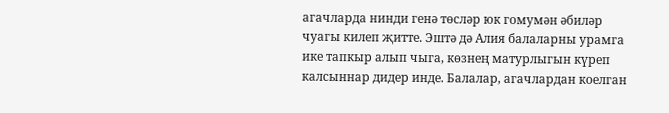агачларда нинди генә төсләр юк гомумән әбиләр чуагы килеп җитте. Эштә дә Алия балаларны урамга ике тапкыр алып чыга, көзнең матурлыгын күреп калсыннар дидер инде. Балалар, агачлардан коелган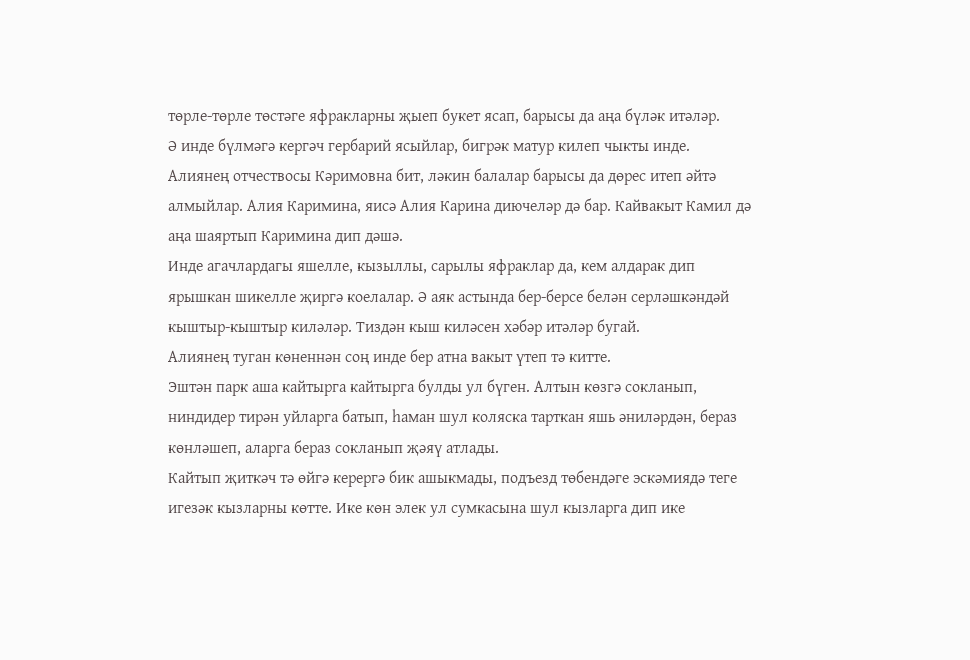төрле-төрле төстәге яфракларны җыеп букет ясап, барысы да аңа бүләк итәләр.
Ә инде бүлмәгә кергәч гербарий ясыйлар, бигрәк матур килеп чыкты инде.
Алиянең отчествосы Кәримовна бит, ләкин балалар барысы да дөрес итеп әйтә алмыйлар. Алия Каримина, яисә Алия Карина диючеләр дә бар. Кайвакыт Камил дә аңа шаяртып Каримина дип дәшә.
Инде агачлардагы яшелле, кызыллы, сарылы яфраклар да, кем алдарак дип ярышкан шикелле җиргә коелалар. Ә аяк астында бер-берсе белән серләшкәндәй кыштыр-кыштыр киләләр. Тиздән кыш киләсен хәбәр итәләр бугай.
Алиянең туган көненнән соң инде бер атна вакыт үтеп тә китте.
Эштән парк аша кайтырга кайтырга булды ул бүген. Алтын көзгә сокланып, ниндидер тирән уйларга батып, һаман шул коляска тарткан яшь әниләрдән, бераз көнләшеп, аларга бераз сокланып җәяү атлады.
Кайтып җиткәч тә өйгә керергә бик ашыкмады, подъезд төбендәге эскәмиядә теге игезәк кызларны көтте. Ике көн элек ул сумкасына шул кызларга дип ике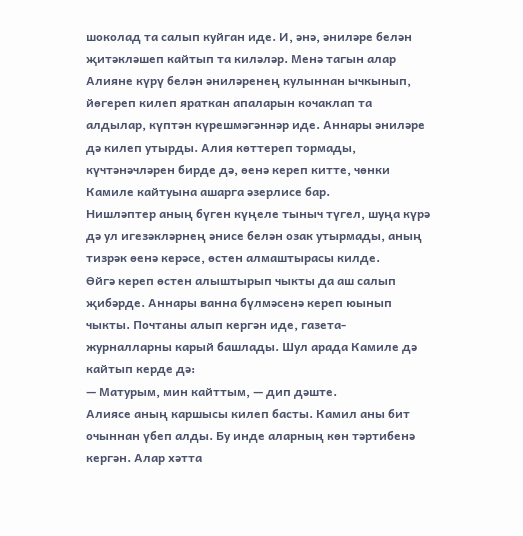шоколад та салып куйган иде. И, әнә, әниләре белән җитәкләшеп кайтып та киләләр. Менә тагын алар Алияне күрү белән әниләренең кулыннан ычкынып, йөгереп килеп яраткан апаларын кочаклап та алдылар, күптән күрешмәгәннәр иде. Аннары әниләре дә килеп утырды. Алия көттереп тормады, күчтәнәчләрен бирде дә, өенә кереп китте, чөнки Камиле кайтуына ашарга әзерлисе бар.
Нишләптер аның бүген күңеле тыныч түгел, шуңа күрә дә ул игезәкләрнең әнисе белән озак утырмады, аның тизрәк өенә керәсе, өстен алмаштырасы килде.
Өйгә кереп өстен алыштырып чыкты да аш салып җибәрде. Аннары ванна бүлмәсенә кереп юынып чыкты. Почтаны алып кергән иде, газета-журналларны карый башлады. Шул арада Камиле дә кайтып керде дә:
— Матурым, мин кайттым, — дип дәште.
Алиясе аның каршысы килеп басты. Камил аны бит очыннан үбеп алды. Бу инде аларның көн тәртибенә кергән. Алар хәтта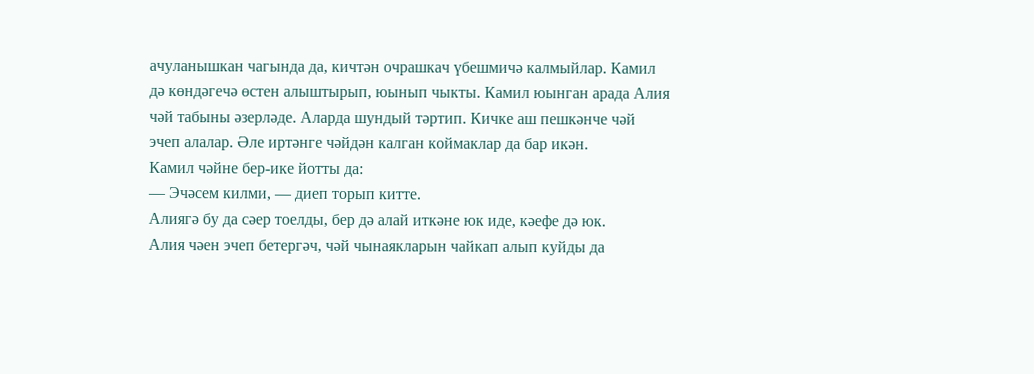ачуланышкан чагында да, кичтән очрашкач үбешмичә калмыйлар. Камил дә көндәгечә өстен алыштырып, юынып чыкты. Камил юынган арада Алия чәй табыны әзерләде. Аларда шундый тәртип. Кичке аш пешкәнче чәй эчеп алалар. Әле иртәнге чәйдән калган коймаклар да бар икән.
Камил чәйне бер-ике йотты да:
— Эчәсем килми, — диеп торып китте.
Алиягә бу да сәер тоелды, бер дә алай иткәне юк иде, кәефе дә юк.
Алия чәен эчеп бетергәч, чәй чынаякларын чайкап алып куйды да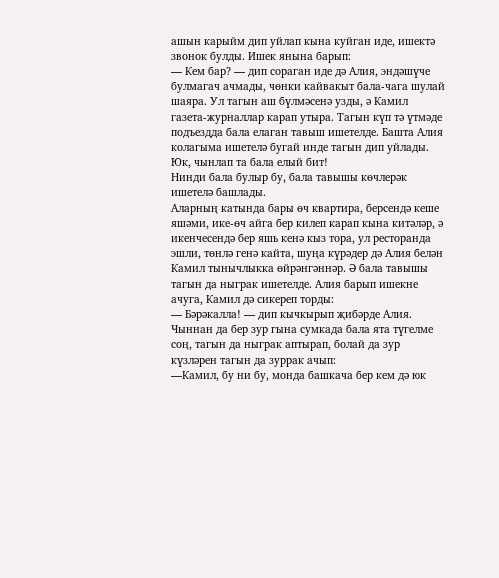ашын карыйм дип уйлап кына куйган иде, ишектә звонок булды. Ишек янына барып:
— Кем бар? — дип сораган иде дә Алия, эндәшүче булмагач ачмады, чөнки кайвакыт бала-чага шулай шаяра. Ул тагын аш бүлмәсенә узды, ә Камил газета-журналлар карап утыра. Тагын күп тә үтмәде подъездда бала елаган тавыш ишетелде. Башта Алия колагыма ишетелә бугай инде тагын дип уйлады. Юк, чынлап та бала елый бит!
Нинди бала булыр бу, бала тавышы көчлерәк ишетелә башлады.
Аларның катында бары өч квартира, берсендә кеше яшәми, ике-өч айга бер килеп карап кына китәләр, ә икенчесендә бер яшь кенә кыз тора, ул ресторанда эшли, төнлә генә кайта, шуңа күрәдер дә Алия белән Камил тынычлыкка өйрәнгәннәр. Ә бала тавышы тагын да ныграк ишетелде. Алия барып ишекне ачуга, Камил дә сикереп торды:
— Бәрәкалла! — дип кычкырып җибәрде Алия.
Чыннан да бер зур гына сумкада бала ята түгелме соң, тагын да ныграк аптырап, болай да зур күзләрен тагын да зуррак ачып:
—Камил, бу ни бу, монда башкача бер кем дә юк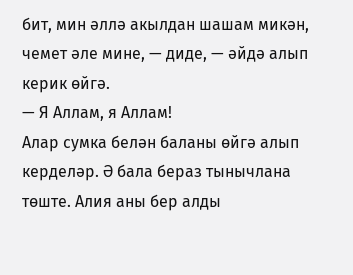бит, мин әллә акылдан шашам микән, чемет әле мине, — диде, — әйдә алып керик өйгә.
— Я Аллам, я Аллам!
Алар сумка белән баланы өйгә алып керделәр. Ә бала бераз тынычлана төште. Алия аны бер алды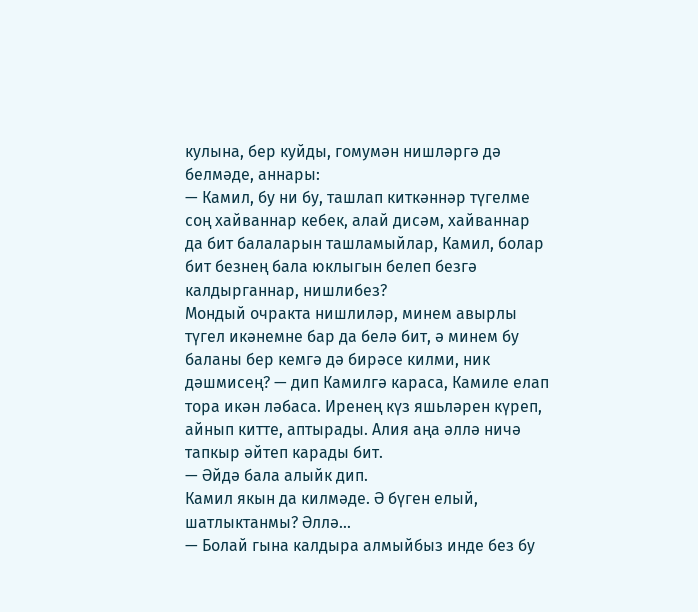кулына, бер куйды, гомумән нишләргә дә белмәде, аннары:
— Камил, бу ни бу, ташлап киткәннәр түгелме соң хайваннар кебек, алай дисәм, хайваннар да бит балаларын ташламыйлар, Камил, болар бит безнең бала юклыгын белеп безгә калдырганнар, нишлибез?
Мондый очракта нишлиләр, минем авырлы түгел икәнемне бар да белә бит, ә минем бу баланы бер кемгә дә бирәсе килми, ник дәшмисең? — дип Камилгә караса, Камиле елап тора икән ләбаса. Иренең күз яшьләрен күреп, айнып китте, аптырады. Алия аңа әллә ничә тапкыр әйтеп карады бит.
— Әйдә бала алыйк дип.
Камил якын да килмәде. Ә бүген елый, шатлыктанмы? Әллә...
— Болай гына калдыра алмыйбыз инде без бу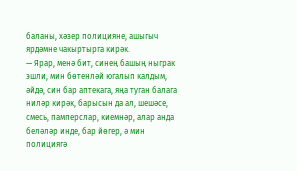баланы, хәзер полицияне, ашыгыч ярдәмне чакыртырга кирәк.
— Ярар, менә бит, синең башың ныграк эшли, мин бөтенләй югалып калдым, әйдә, син бар аптекага, яңа туган балага ниләр кирәк, барысын да ал, шешәсе, смесь, памперслар, киемнәр, алар анда беләләр инде, бар йөгер, ә мин полициягә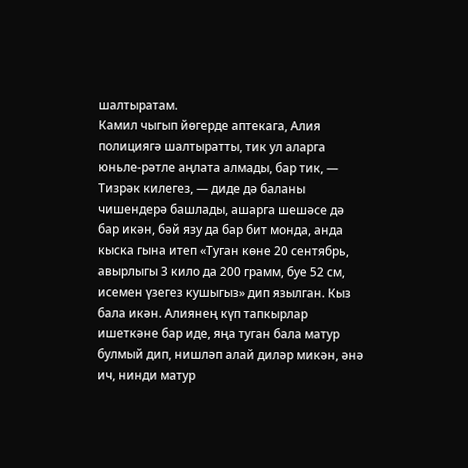шалтыратам.
Камил чыгып йөгерде аптекага, Алия полициягә шалтыратты, тик ул аларга юньле-рәтле аңлата алмады, бар тик, — Тизрәк килегез, — диде дә баланы чишендерә башлады, ашарга шешәсе дә бар икән, бәй язу да бар бит монда, анда кыска гына итеп «Туган көне 20 сентябрь, авырлыгы 3 кило да 200 грамм, буе 52 см, исемен үзегез кушыгыз» дип язылган. Кыз бала икән. Алиянең күп тапкырлар ишеткәне бар иде, яңа туган бала матур булмый дип, нишләп алай диләр микән, әнә ич, нинди матур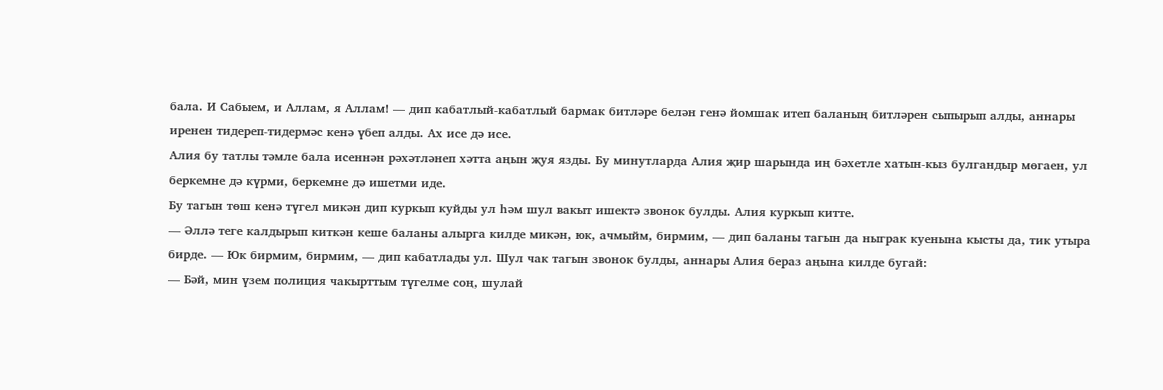бала. И Сабыем, и Аллам, я Аллам! — дип кабатлый-кабатлый бармак битләре белән генә йомшак итеп баланың битләрен сыпырып алды, аннары иренен тидереп-тидермәс кенә үбеп алды. Ах исе дә исе.
Алия бу татлы тәмле бала исеннән рәхәтләнеп хәтта аңын җуя язды. Бу минутларда Алия җир шарында иң бәхетле хатын-кыз булгандыр мөгаен, ул беркемне дә күрми, беркемне дә ишетми иде.
Бу тагын төш кенә түгел микән дип куркып куйды ул һәм шул вакыт ишектә звонок булды. Алия куркып китте.
— Әллә теге калдырып киткән кеше баланы алырга килде микән, юк, ачмыйм, бирмим, — дип баланы тагын да ныграк куенына кысты да, тик утыра бирде. — Юк бирмим, бирмим, — дип кабатлады ул. Шул чак тагын звонок булды, аннары Алия бераз аңына килде бугай:
— Бәй, мин үзем полиция чакырттым түгелме соң, шулай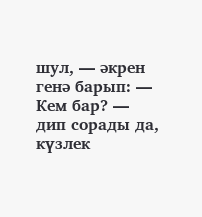шул, — әкрен генә барып: — Кем бар? — дип сорады да, күзлек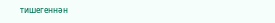тишегеннән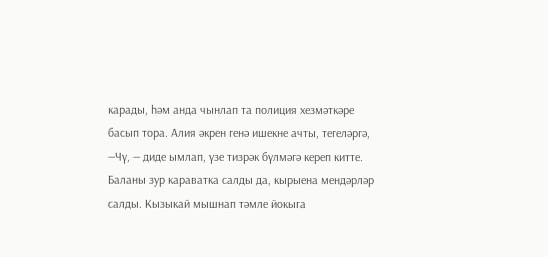карады, һәм анда чынлап та полиция хезмәткәре басып тора. Алия әкрен генә ишекне ачты, тегеләргә, —Чү, — диде ымлап, үзе тизрәк бүлмәгә кереп китте. Баланы зур караватка салды да, кырыена мендәрләр салды. Кызыкай мышнап тәмле йокыга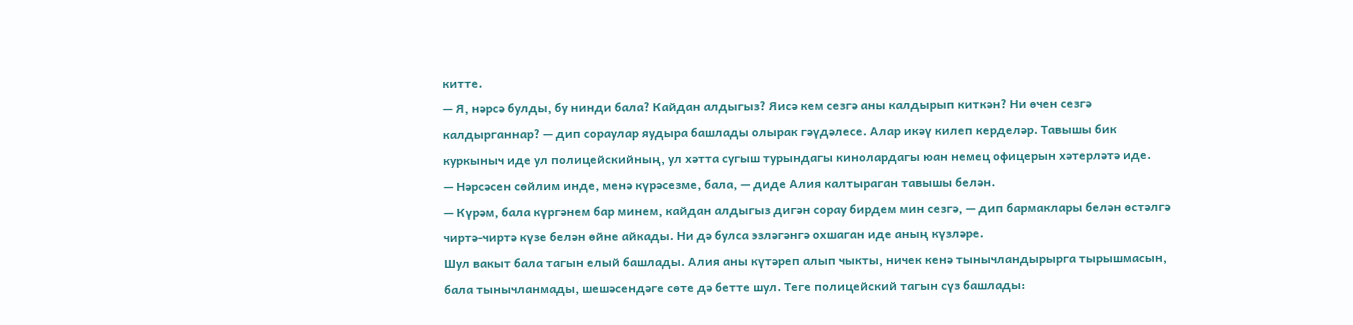китте.
— Я, нәрсә булды, бу нинди бала? Кайдан алдыгыз? Яисә кем сезгә аны калдырып киткән? Ни өчен сезгә калдырганнар? — дип сораулар яудыра башлады олырак гәүдәлесе. Алар икәү килеп керделәр. Тавышы бик куркыныч иде ул полицейскийның, ул хәтта сугыш турындагы кинолардагы юан немец офицерын хәтерләтә иде.
— Нәрсәсен сөйлим инде, менә күрәсезме, бала, — диде Алия калтыраган тавышы белән.
— Күрәм, бала күргәнем бар минем, кайдан алдыгыз дигән сорау бирдем мин сезгә, — дип бармаклары белән өстәлгә чиртә-чиртә күзе белән өйне айкады. Ни дә булса эзләгәнгә охшаган иде аның күзләре.
Шул вакыт бала тагын елый башлады. Алия аны күтәреп алып чыкты, ничек кенә тынычландырырга тырышмасын, бала тынычланмады, шешәсендәге сөте дә бетте шул. Теге полицейский тагын сүз башлады: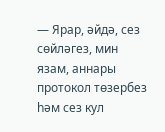— Ярар, әйдә, сез сөйләгез, мин язам, аннары протокол төзербез һәм сез кул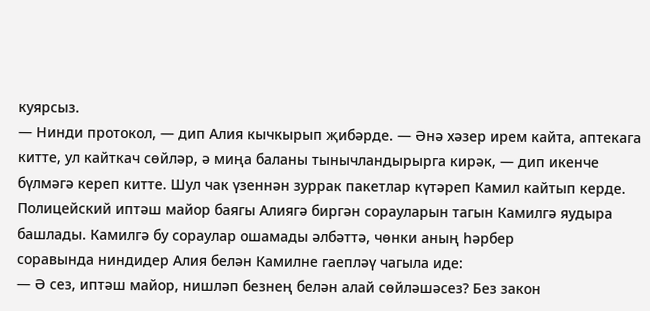куярсыз.
— Нинди протокол, — дип Алия кычкырып җибәрде. — Әнә хәзер ирем кайта, аптекага китте, ул кайткач сөйләр, ә миңа баланы тынычландырырга кирәк, — дип икенче бүлмәгә кереп китте. Шул чак үзеннән зуррак пакетлар күтәреп Камил кайтып керде. Полицейский иптәш майор баягы Алиягә биргән сорауларын тагын Камилгә яудыра башлады. Камилгә бу сораулар ошамады әлбәттә, чөнки аның һәрбер
соравында ниндидер Алия белән Камилне гаепләү чагыла иде:
— Ә сез, иптәш майор, нишләп безнең белән алай сөйләшәсез? Без закон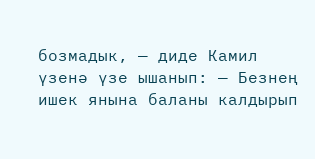бозмадык, — диде Камил үзенә үзе ышанып: — Безнең ишек янына баланы калдырып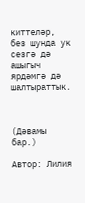киттеләр, без шунда ук сезгә дә ашыгыч ярдәмгә дә шалтыраттык.



(Дәвамы бар.)

Автор: Лилия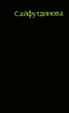Сайфутдинова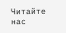Читайте нас